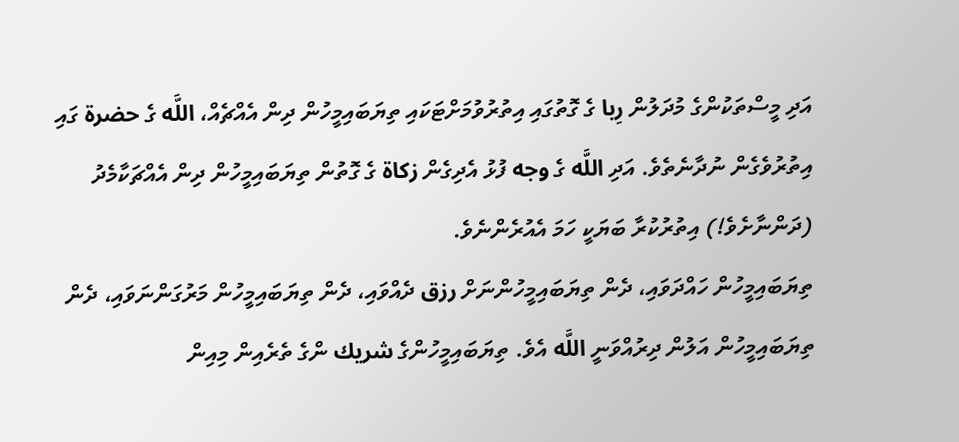އަދި މީސްތަކުންގެ މުދަލުން رِبا ގެ ގޮތުގައި އިތުރުވުމަށްޓަކައި ތިޔަބައިމީހުން ދިން އެއްޗެއް، اللَّه ގެ حضرة ގައި އިތުރުވެގެން ނުދާނެތެވެ. އަދި اللَّه ގެ وجه ފުޅު އެދިގެން زكاة ގެ ގޮތުން ތިޔަބައިމީހުން ދިން އެއްޗަކާމެދު (ދަންނާށެވެ!) އިތުރުކުރާ ބަޔަކީ ހަމަ އެއުރެންނެވެ.
ތިޔަބައިމީހުން ހައްދަވައި، ދެން ތިޔަބައިމީހުންނަށް رزق ދެއްވައި، ދެން ތިޔަބައިމީހުން މަރުގަންނަވައި، ދެން ތިޔަބައިމީހުން އަލުން ދިރުއްވަނީ اللَّه އެވެ. ތިޔަބައިމީހުންގެ شريك ންގެ ތެރެއިން މިއިން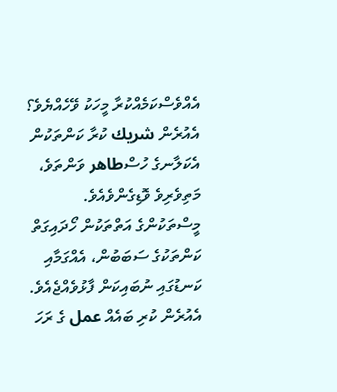އެއްވެސްކަމެއްކުރާ މީހަކު ވޭހެއްޔެވެ؟ އެއުރެން شريك ކުރާ ކަންތަކުން އެކަލާނގެ ހުސްطاهر ވަންތަވެ، މަތިވެރިވެ ވޮޑިގެންވެއެވެ.
މީސްތަކުންގެ އަތްތަކުން ހޯދައިގަތް ކަންތަކުގެ ސަބަބުން، އެއްގަމާއި ކަނޑުގައި ނުބައިކަން ފާޅުވެއްޖެއެވެ. އެއުރެން ކުރި ބައެއް عمل ގެ ރަހަ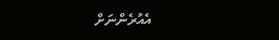އެއުރެންނަށް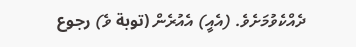ދެއްކެވުމަށެވެ. (އެއީ) އެއުރެން (توبة ވެ) رجوع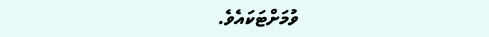ވުމަށްޓަކައެވެ.